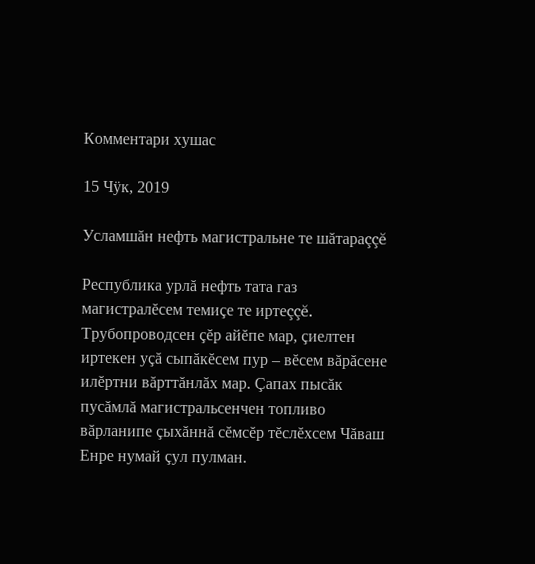Комментари хушас

15 Чÿк, 2019

Усламшăн нефть магистральне те шăтараççĕ

Республика урлă нефть тата газ магистралĕсем темиçе те иртеççĕ. Трубопроводсен çĕр айĕпе мар, çиелтен иртекен уçă сыпăкĕсем пур – вĕсем вăрăсене илĕртни вăрттăнлăх мар. Çапах пысăк пусăмлă магистральсенчен топливо вăрланипе çыхăннă сĕмсĕр тĕслĕхсем Чăваш Енре нумай çул пулман.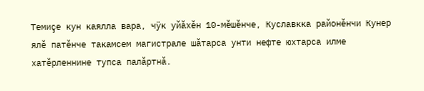Темиçе кун каялла вара, чÿк уйăхĕн 10-мĕшĕнче, Куславкка районĕнчи Кунер ялĕ патĕнче такамсем магистрале шăтарса унти нефте юхтарса илме хатĕрленнине тупса палăртнă.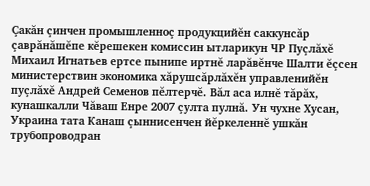Çакăн çинчен промышленноç продукцийĕн саккунсăр çаврăнăшĕпе кĕрешекен комиссин ытларикун ЧР Пуçлăхĕ Михаил Игнатьев ертсе пынипе иртнĕ ларăвĕнче Шалти ĕçсен министерствин экономика хăрушсăрлăхĕн управленийĕн пуçлăхĕ Андрей Семенов пĕлтерчĕ. Вăл аса илнĕ тăрăх, кунашкалли Чăваш Енре 2007 çулта пулнă. Ун чухне Хусан, Украина тата Канаш çыннисенчен йĕркеленнĕ ушкăн трубопроводран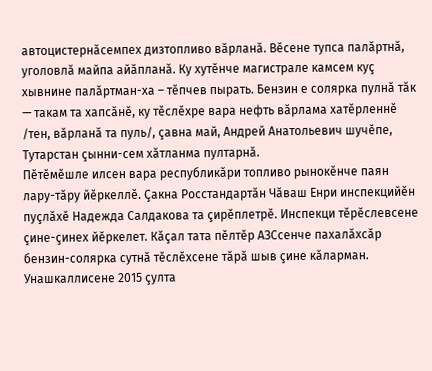автоцистернăсемпех дизтопливо вăрланă. Вĕсене тупса палăртнă, уголовлă майпа айăпланă. Ку хутĕнче магистрале камсем куç хывнине палăртман-ха – тĕпчев пырать. Бензин е солярка пулнă тăк — такам та хапсăнĕ, ку тĕслĕхре вара нефть вăрлама хатĕрленнĕ /тен, вăрланă та пуль/, çавна май, Андрей Анатольевич шучĕпе, Тутарстан çынни-сем хăтланма пултарнă.
Пĕтĕмĕшле илсен вара республикăри топливо рынокĕнче паян лару-тăру йĕркеллĕ. Çакна Росстандартăн Чăваш Енри инспекцийĕн пуçлăхĕ Надежда Салдакова та çирĕплетрĕ. Инспекци тĕрĕслевсене çине-çинех йĕркелет. Кăçал тата пĕлтĕр АЗСсенче пахалăхсăр бензин-солярка сутнă тĕслĕхсене тăрă шыв çине кăларман. Унашкаллисене 2015 çулта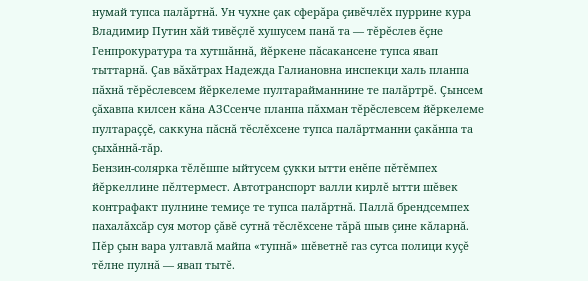нумай тупса палăртнă. Ун чухне çак сферăра çивĕчлĕх пуррине кура Владимир Путин хăй тивĕçлĕ хушусем панă та — тĕрĕслев ĕçне Генпрокуратура та хутшăннă, йĕркене пăсакансене тупса явап тыттарнă. Çав вăхăтрах Надежда Галиановна инспекци халь планпа пăхнă тĕрĕслевсем йĕркелеме пултарайманнине те палăртрĕ. Çынсем çăхавпа килсен кăна АЗСсенче планпа пăхман тĕрĕслевсем йĕркелеме пултараççĕ, саккуна пăснă тĕслĕхсене тупса палăртманни çакăнпа та çыхăннă-тăр.
Бензин-солярка тĕлĕшпе ыйтусем çукки ытти енĕпе пĕтĕмпех йĕркеллине пĕлтермест. Автотранспорт валли кирлĕ ытти шĕвек контрафакт пулнине темиçе те тупса палăртнă. Паллă брендсемпех пахалăхсăр суя мотор çăвĕ сутнă тĕслĕхсене тăрă шыв çине кăларнă. Пĕр çын вара ултавлă майпа «тупнă» шĕветнĕ газ сутса полици куçĕ тĕлне пулнă — явап тытĕ.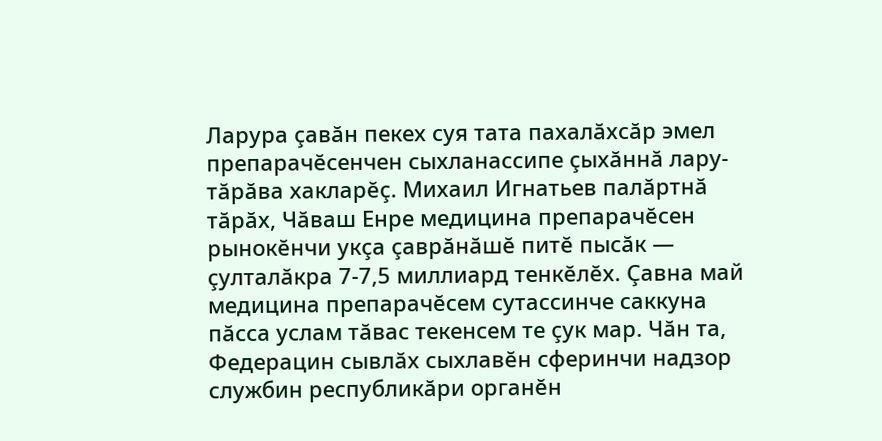Ларура çавăн пекех суя тата пахалăхсăр эмел препарачĕсенчен сыхланассипе çыхăннă лару-тăрăва хакларĕç. Михаил Игнатьев палăртнă тăрăх, Чăваш Енре медицина препарачĕсен рынокĕнчи укçа çаврăнăшĕ питĕ пысăк — çулталăкра 7-7,5 миллиард тенкĕлĕх. Çавна май медицина препарачĕсем сутассинче саккуна пăсса услам тăвас текенсем те çук мар. Чăн та, Федерацин сывлăх сыхлавĕн сферинчи надзор службин республикăри органĕн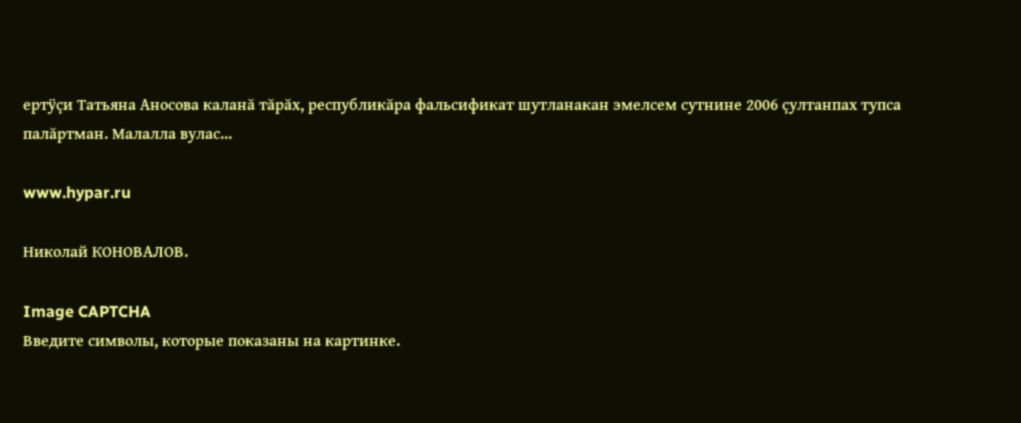ертÿçи Татьяна Аносова каланă тăрăх, республикăра фальсификат шутланакан эмелсем сутнине 2006 çултанпах тупса палăртман. Малалла вулас...

www.hypar.ru

Николай КОНОВАЛОВ.

Image CAPTCHA
Введите символы, которые показаны на картинке.